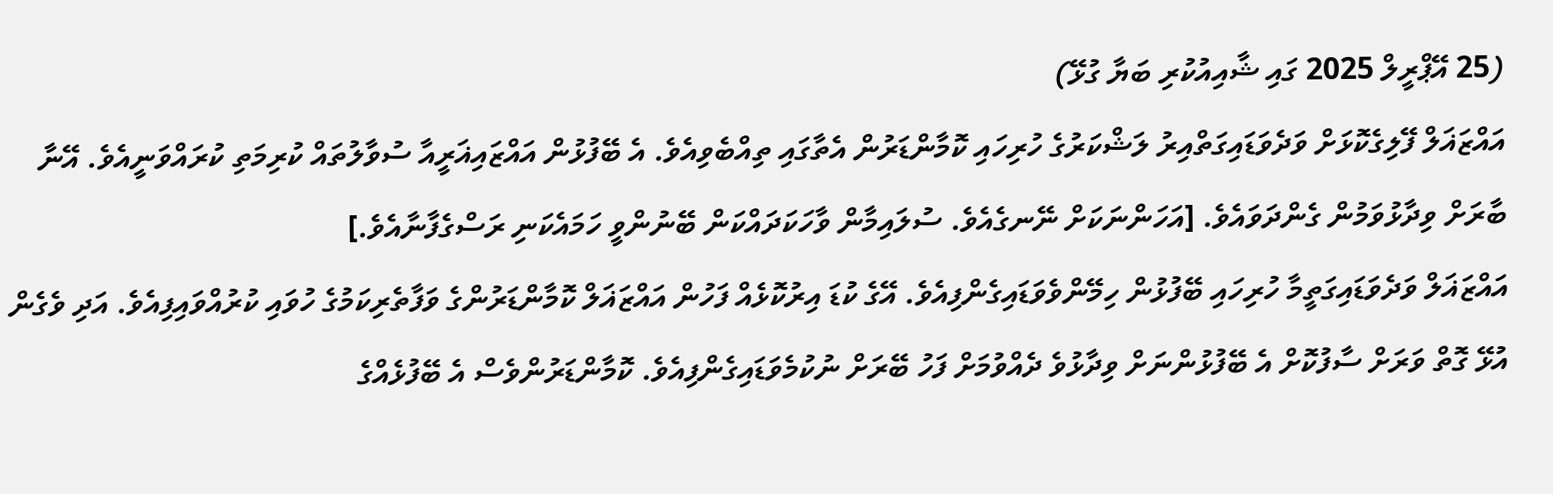(25 އޭޕްރީލް 2025 ގައި ޝާއިއުކުރި ބަޔާ ގުޅޭ)
އައްޒަޣަލް ފޭލިގެކޮޅަށް ވަދެވަޑައިގަތްއިރު ލަޝްކަރުގެ ހުރިހައި ކޮމާންޑަރުން އެތާގައި ތިއްބެވިއެވެ. އެ ބޭފުޅުން އައްޒައިޣަރީއާ ސުވާލުތައް ކުރިމަތި ކުރައްވަނީއެވެ. އޭނާ ބާރަށް ވިދާޅުވަމުން ގެންދަވައެވެ. [އަހަންނަކަށް ނޭނގެއެވެ. ސުލައިމާން ވާހަކަދައްކަން ބޭނުންވީ ހަމައެކަނި ރަސްގެފާނާއެވެ.]
އައްޒަޣަލް ވަދެވަޑައިގަތީމާ ހުރިހައި ބޭފުޅުން ހިމޭންވެވަޑައިގެންފިއެވެ. އޭގެ ކުޑަ އިރުކޮޅެއް ފަހުން އައްޒަޣަލް ކޮމާންޑަރުންގެ ވަފާތެރިކަމުގެ ހުވައި ކުރުއްވައިފިއެވެ. އަދި ވެގެން އުޅޭ ގޮތް ވަރަށް ސާފުކޮށް އެ ބޭފުޅުންނަށް ވިދާޅުވެ ދެއްވުމަށް ފަހު ބޭރަށް ނުކުމެވަޑައިގެންފިއެވެ. ކޮމާންޑަރުންވެސް އެ ބޭފުޅެއްގެ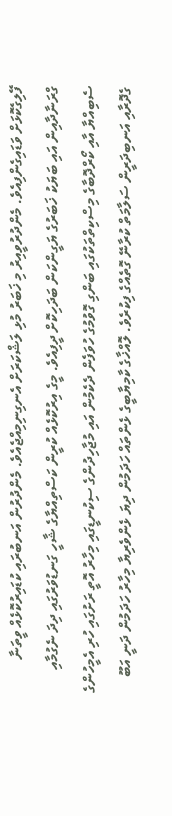ފޭލިގެކޮޅަށް ވަޑައިގެންފިއެވެ. މެންދުރުވީއިރު މި ޚަބަރު މުޅި ލަޝްކަރަށް އެނގިނިމިއްޖެއެވެ. މެންދުރުން އަނބުރައި ކުޑައިރުކޮޅެއް ވީތަނާ ގްރަނާދާއިން އައި ބަޔަކު ޚަބަރުގެ ޔަގީންކަން ބަދަހިކޮށް ދީފިއެވެ. މީގެ އިރުކޮޅެއް ކުރީން ކަސްތިއްޔާގެ ޝާހީ ގަނޑުވަރުގައި ދިދަ ނެގުމާއި ސެބިއްޔާ އާއި ކޯރްދޮބާގެ މިސްކިތްތަކުގައި ބަންގި ގޮވުމުގެ ހުވަފެން ދެކެމުން އައި މުޖާހިދުންގެ ސިކުނޑީގައި މިހާރު އޮތީ ރަށުގައި ހުރި އެމީހުންގެ ގެދޮރާއި އަނބިދަރީން ސަލާމަތް ކުރާނޭ ގޮތެއްގެ ފިކުރެވެ. ލޮއްޚާގެ ކާމިޔާބީގެ ޅެންތައް ހަދަމުން ދިޔަ ޅެންވެރިޔާ މިހާރު ހަދަމުން ދަނީ އަބޫ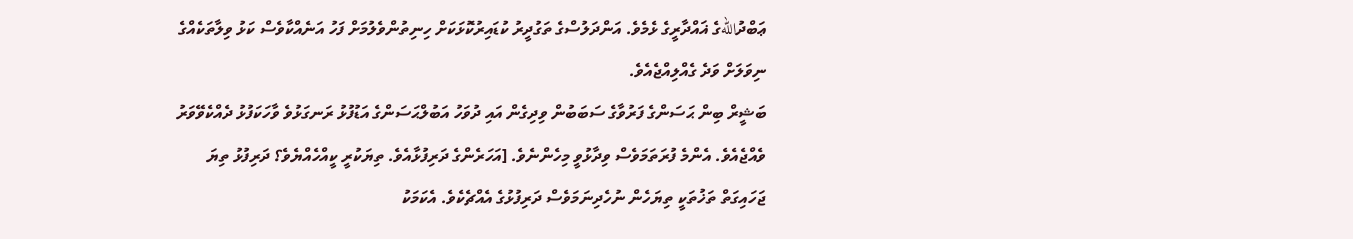ޢަބްދުاللهގެ ޣައްދާރީގެ ޅެމެވެ. އަންދަލުސްގެ ތަގުދީރު ކުޑައިރުކޮޅަކަށް ހިނިތުންވެލުމަށް ފަހު އަނެއްކާވެސް ކަޅު ވިލާތަކެއްގެ ނިވަލަށް ވަދެ ގެއްލިއްޖެއެވެ.
ބަޝީރް ބިން ޙަސަންގެ ފަރުވާގެ ސަބަބުން ވިދިގެން އައި ދުވަހު އަބުލްޙަސަންގެ އަޑުފުޅު ރަނގަޅުވެ ވާހަކަފުޅު ދެއްކެވޭވަރު ވެއްޖެއެވެ. އެންމެ ފުރަތަމަވެސް ވިދާޅުވީ މިހެންނެވެ. [އަހަރެންގެ ދަރިފުޅާއެވެ. ތިޔަކުރީ ކީއްހެއްޔެވެ؟ ދަރިފުޅު ތިޔަ ޖަހައިގަތް ތަޚުތަކީ ތިޔަހެން ނުހެދިނަމަވެސް ދަރިފުޅުގެ އެއްޗެކެވެ. އެކަމަކު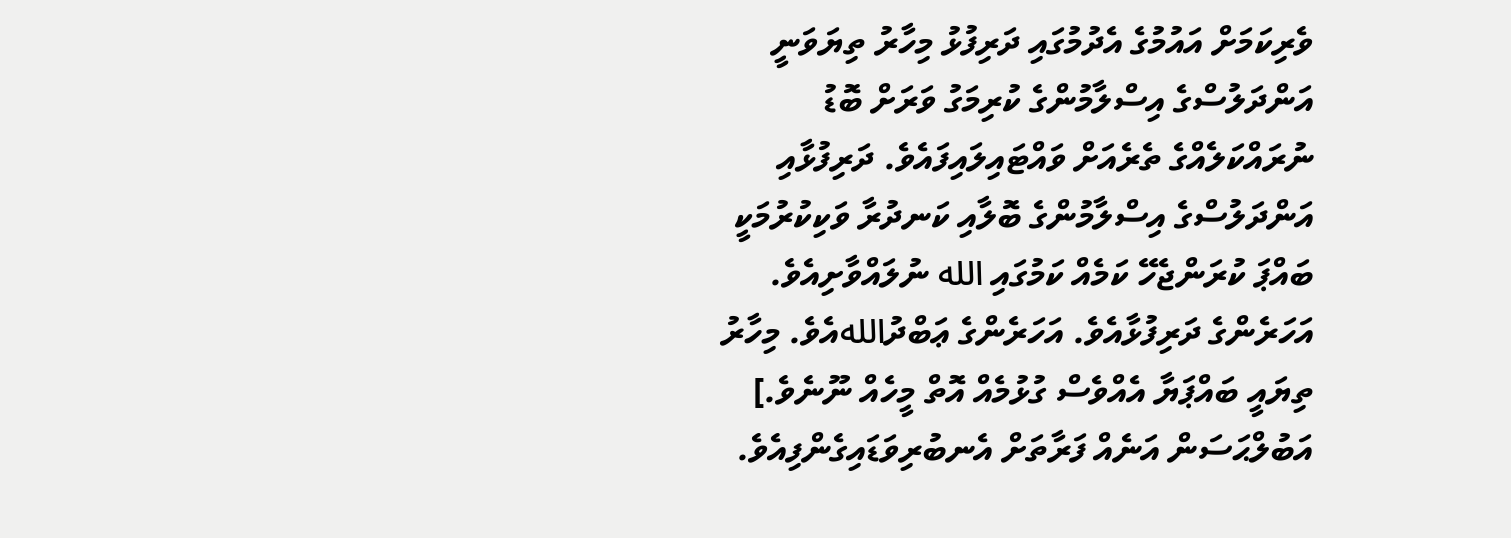ވެރިކަމަށް އައުމުގެ އެދުމުގައި ދަރިފުޅު މިހާރު ތިޔަވަނީ އަންދަލުސްގެ އިސްލާމުންގެ ކުރިމަގު ވަރަށް ބޮޑު ނުރައްކަލެއްގެ ތެރެއަށް ވައްޓައިލައިފައެވެ. ދަރިފުޅާއި އަންދަލުސްގެ އިސްލާމުންގެ ބޮލާއި ކަނދުރާ ވަކިކުރުމަކީ ބައްޕަ ކުރަންޖެހޭ ކަމެއް ކަމުގައި الله ނުލައްވާށިއެވެ. އަހަރެންގެ ދަރިފުޅާއެވެ. އަހަރެންގެ ޢަބްދުاللهއެވެ. މިހާރު ތިޔައީ ބައްޕަޔާ އެއްވެސް ގުޅުމެއް އޮތް މީހެއް ނޫނެވެ.] އަބުލްޙަސަން އަނެއް ފަރާތަށް އެނބުރިވަޑައިގެންފިއެވެ.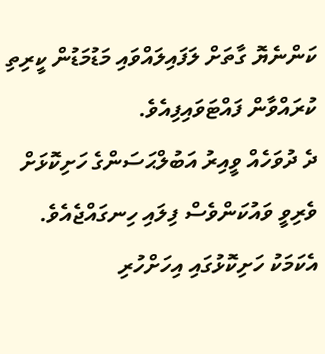ކަންނެޔޮ ގާތަށް ލަފައިލައްވައި މަޑުމަޑުން ކީރިތި ކުރައްވާން ފައްޓަވައިފިއެވެ.
ދެ ދުވަހެއް ވީއިރު އަބުލްޙަސަންގެ ހަށިކޮޅަށް ވެރިވީ ވައުކަންވެސް ފިލައި ހިނގައްޖެއެވެ. އެކަމަކު ހަށިކޮޅުގައި އިހަށްހުރި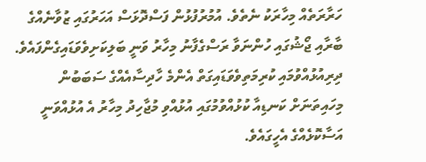ހަރާރަތެއް މިހާރަކު ނެތެވެ. އުމުރުފުޅުން ފަސްދޮޅަސް އަހަރުގައި ޒުވާނެއްގެ ބާރާއި ޖޯޝުގައި ހުންނަވާ ރަސްގެފާނު މިހާރު ވަނީ ބަލިކަށިވެވަޑައިގެންފައެވެ. ދިރިއުޅުއްވުމައި ކުރިމަތިވެވަޑައިގަތް އެންމެ ހާދިސާއެއްގެ ސަބަބުން މިހައިތަނަށް ކަނޑިއާ ކުޅުއްވުމުގައި އުޅުއްވި މުޖާހިދު މިހާރު އެ އުޅުއްވަނީ އަސާކޮޅެއްގެ އެހީގައެވެ.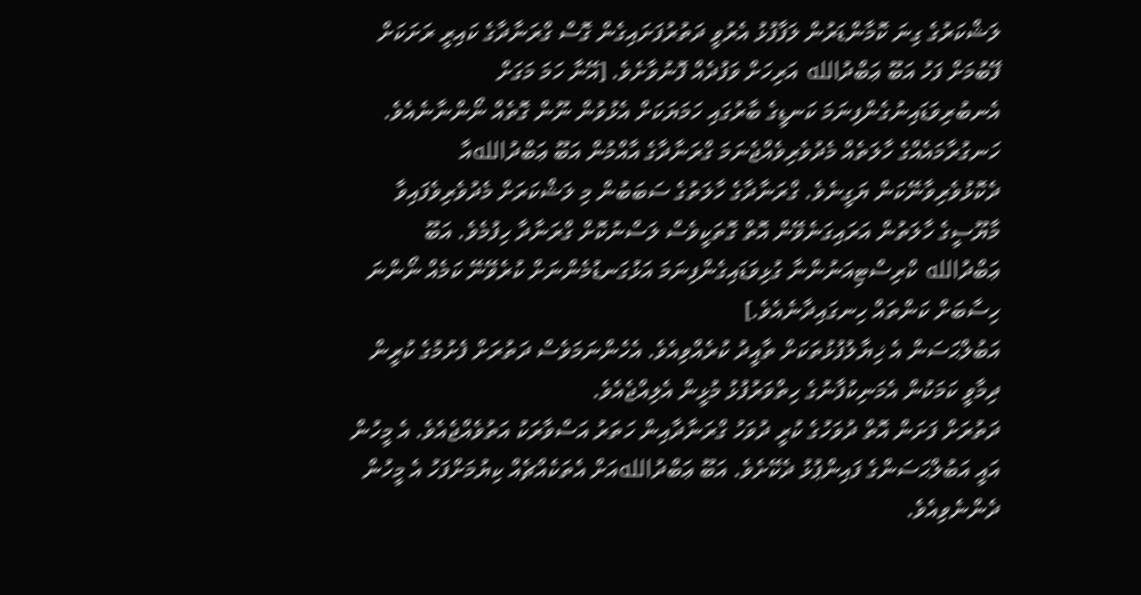ލަޝްކަރުގެ ގިނަ ކޮމާންޑަރުން ލަފާފުޅު އެރުވީ ދަތުރުފަށައިގެން ގޮސް ގްރަނާދާގެ ކައިރީ ރަށަކަށް ފޭބުމަށް ފަހު އަބޫ ޢަބްދުالله އަރިހަށް ވަފުދެއް ފޮނުވާށެވެ. [އޭނާ ހަމަ މަގަށް އެނބުރިވަޑައިނުގެންފިނަމަ ކަނޑީގެ ބާރުގައި ހަމަޔަކަށް އެޅުވުން ނޫން ގޮތެއް ނޯންނާނެއެވެ. ހަނގުރާމައެއްގެ ހާލަތެއް މެދުވެރިވެއްޖެނަމަ ގްރަނާދާގެ އާއްމުން އަބޫ ޢަބްދުاللهއާ ދެކޮޅުވެރިވާނޭކަން ޔަގީނެވެ. ގްރަނާދާގެ ހާލަތުގެ ސަބަބުން މި ލަޝްކަރަށް މެދުވެރިވެފައިވާ މާޔޫސީގެ ހާލަތުން އަރައިގަނެވޭން އޮތް ގޮތަކީވެސް ލަސްނުކޮށް ގްރަނާދާ ހިފުމެވެ. އަބޫ ޢަބްދުالله ކްރިސްޓިއަނުންނާ ގުޅިވަޑައިގެންފިނަމަ އަޅުގަނޑުމެންނަށް ކުރެވޭނޭ ކަމެއް ނޯންނަ ހިސާބަށް ކަންތައް ހިނގައިދާނެއެވެ.]
އަބުލްޙަސަން އެ ޚިޔާލުފުޅުތަކަށް ތާއީދު ކުރެއްވިއެވެ. އެހެންނަމަވެސް ދަތުރަށް ފެށުމުގެ ކުރީން ދިމާވީ ކަމަކުން އެމަނިކުފާނުގެ ހިތްވަރުފުޅު މުޅީން އެލިއްޖެއެވެ.
ދަތުރަށް ފަށަން އޮތް ދުވަހުގެ ކުރީ ދުވަހު ގްރަނާދާއިން ހަތަރު އަސްވާރަކު އަތުވެއްޖެއެވެ. އެ މީހުން އައީ އަބުލްޙަސަންގެ ފައިންޕުޅު ދެކޭށެވެ. އަބޫ ޢަބްދުاللهއަށް އެތަކެއްޗެއް ކިޔުމަށްފަހު އެ މީހުން ދެންނެވިއެވެ.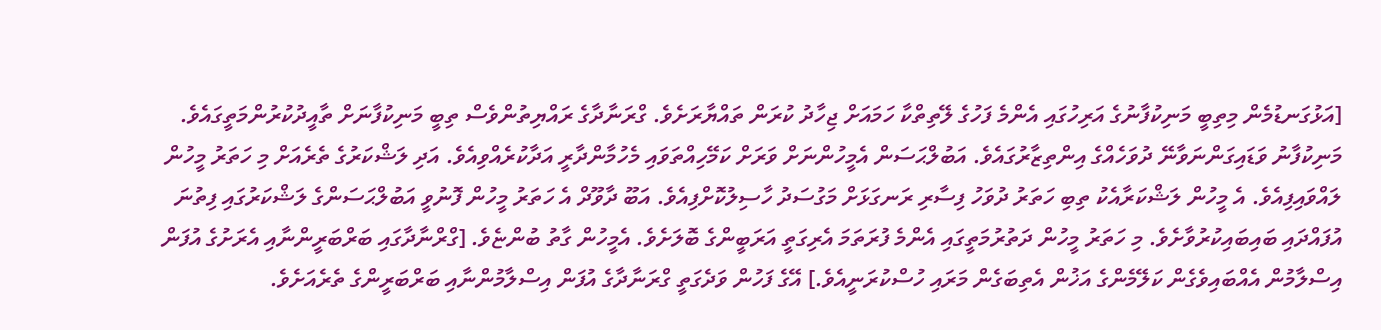[އަޅުގަނޑުމެން މިތިބީ މަނިކުފާނުގެ އަރިހުގައި އެންމެ ފަހުގެ ލޭތިތްކާ ހަމައަށް ޖިހާދު ކުރަން ތައްޔާރަށެވެ. ގްރަނާދާގެ ރައްޔިތުންވެސް ތިބީ މަނިކުފާނަށް ތާއީދުކުރުންމަތީގައެވެ. މަނިކުފާނު ވަޑައިގަންނަވާނޭ ދުވަހެއްގެ އިންތިޒާރުގައެވެ. އަބުލްޙަސަން އެމީހުންނަށް ވަރަށް ކަމޭހިއްތަވައި މެހުމާންދާރީ އަދާކުރެއްވިއެވެ. އަދި ލަޝްކަރުގެ ތެރެއަށް މި ހަތަރު މީހުން ލައްވައިފިއެވެ. އެ މީހުން ލަޝްކަރާއެކު ތިބި ހަތަރު ދުވަހު ފިސާރި ރަނގަޅަށް މަގުސަދު ހާސިލުކޮށްފިއެވެ. އަބޫ ދާވޫދް އެ ހަތަރު މީހުން ފޮނުވީ އަބުލްޙަސަންގެ ލަޝްކަރުގައި ފިތުނަ އުފައްދައި ބައިބައިކުރުވާށެވެ. މި ހަތަރު މީހުން ދަތުރުމަތީގައި އެންމެ ފުރަތަމަ އެރިގަތީ އަރަބީންގެ ބޮލަށެވެ. އެމީހުން ގާތު ބުންޏެވެ. [ގްރްނާދާގައި ބަރްބަރީންނާއި އެރަށުގެ އުފަން އިސްލާމުން އެއްބައިވެގެން ކަލޭމެންގެ އަޚުން އެތިބަގެން މަރައި ހުސްކުރަނީއެވެ.] އޭގެ ފަހުން ވަދެގަތީ ގްރަނާދާގެ އުފަން އިސްލާމުންނާއި ބަރްބަރީންގެ ތެރެއަށެވެ.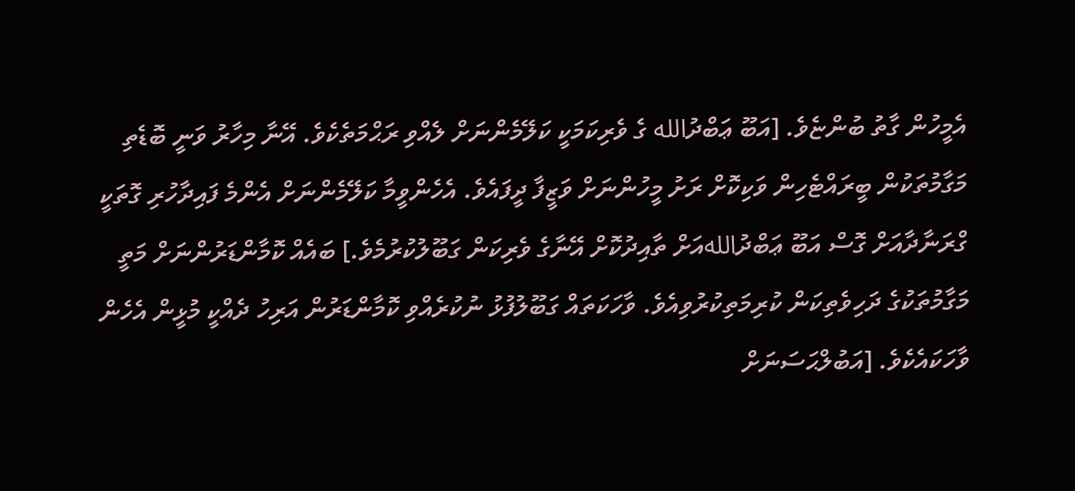އެމީހުން ގާތު ބުންޏެވެ. [އަބޫ ޢަބްދުالله ގެ ވެރިކަމަކީ ކަލޭމެންނަށް ލެއްވި ރަޙްމަތެކެވެ. އޭނާ މިހާރު ވަނީ ބޮޑެތި މަގާމުތަކުން ބީރައްޓެހިން ވަކިކޮށް ރަށު މީހުންނަށް ވަޒީފާ ދީފައެވެ. އެހެންވީމާ ކަލޭމެންނަށް އެންމެ ފައިދާހުރި ގޮތަކީ ގްރަނާދާއަށް ގޮސް އަބޫ ޢަބްދުاللهއަށް ތާއިދުކޮށް އޭނާގެ ވެރިކަން ގަބޫލުކުރުމެވެ.] ބައެއް ކޮމާންޑަރުންނަށް މަތީ މަގާމުތަކުގެ ދަހިވެތިކަން ކުރިމަތިކުރުވިއެވެ. ވާހަކަތައް ގަބޫލުފުޅު ނުކުރެއްވި ކޮމާންޑަރުން އަރިހު ދެއްކީ މުޅީން އެހެން ވާހަކައެކެވެ. [އަބުލްޙަސަނަށް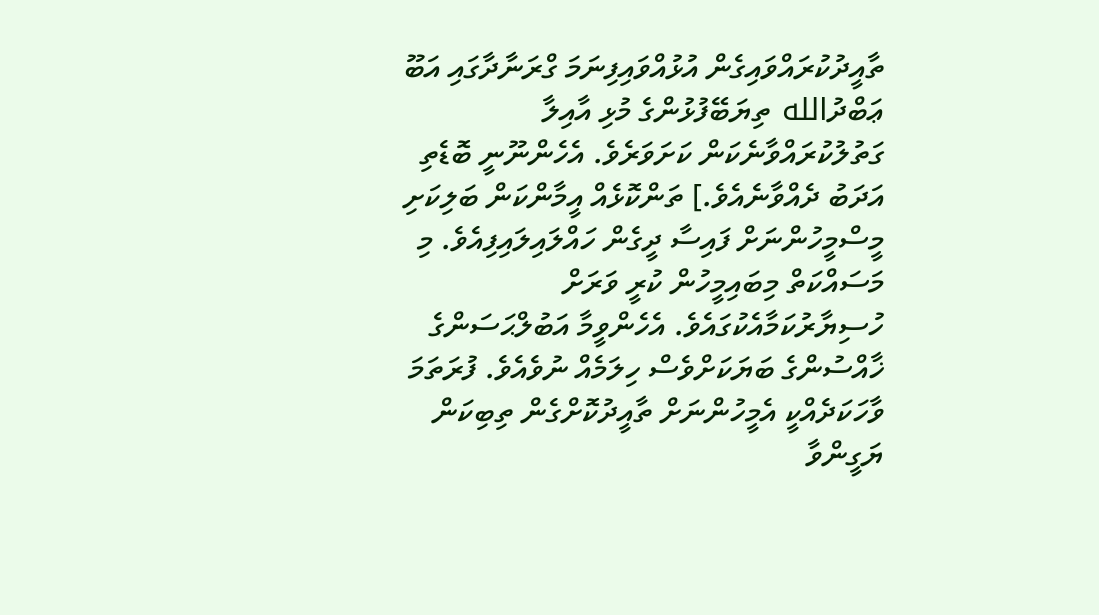ތާއީދުކުރައްވައިގެން އުޅުއްވައިފިނަމަ ގްރަނާދާގައި އަބޫ ޢަބްދުالله ތިޔަބޭފުޅުންގެ މުޅި އާއިލާ ގަތުލުކުރައްވާނެކަން ކަށަވަރެވެ. އެހެންނޫނީ ބޮޑެތި އަދަބު ދެއްވާނެއެވެ.] ތަންކޮޅެއް އީމާންކަން ބަލިކަށި މީސްމީހުންނަށް ފައިސާ ދީގެން ހައްލައިލައިފިއެވެ. މި މަސައްކަތް މިބައިމީހުން ކުރީ ވަރަށް ހުސިޔާރުކަމާއެކުގައެވެ. އެހެންވީމާ އަބުލްޙަސަންގެ ޚާއްސުންގެ ބަޔަކަށްވެސް ހިލަމެއް ނުވެއެވެ. ފުރަތަމަ ވާހަކަދެއްކީ އެމީހުންނަށް ތާއީދުކޮށްގެން ތިބިކަން ޔަގީންވާ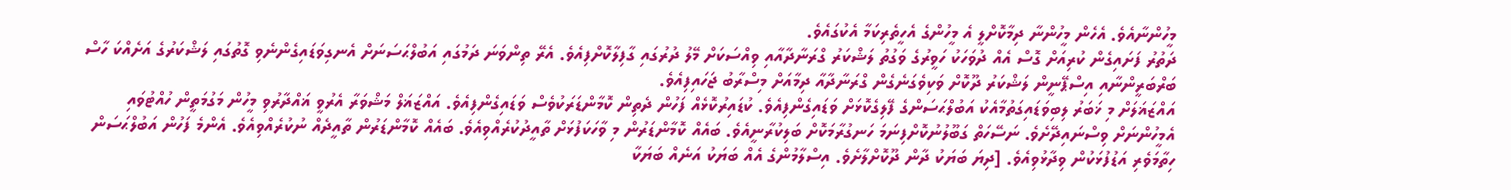މީހުންނާއެވެ. އެހެން މީހުންނާ ދިމާކޮށްލީ އެ މީހުންގެ އެހީތެރިކަމާ އެކުގައެވެ.
ދަތުރު ފަށައިގެން ކުރިއަށް ގޮސް އެއް ދުވަހަކު ހަވީރުގެ ވަގުތު ލަޝްކަރު ގްރަނާދާއާއި ވިއްސަކަށް މޭލު ދުރުގައި ގާފިލާކޮށްފިއެވެ. އެރޭ ތިންވަނަ ދަމުގައި އަބުލްޙަސަނަށް އެނގިވަޑައިގެންނެވި ގޮތުގައި ލަޝްކަރުގެ އަށެއްކަ ހާސް ބަރްބަރީންނާއި އިސްޕޭނީން ލަޝްކަރު ދޫކޮށް ވަކިވެގަނެގެން ގްރަނާދާއާ ދިމާއަށް މިސްރާބު ޖަހައިފިއެވެ.
އައްޒަޣަލަށް މި ޚަބަރު ލިބިވަޑައިގަތުމާއެކު އަބުލްޙަސަންގެ ފޭލިގެކޮޅަށް ވަޑައިގެންފިއެވެ. ކުޑައިރުކޮޅެއް ފަހުން ދެތިން ކޮމާންޑަރަކުވެސް ވަޑައިގެންފިއެވެ. އައްޒަޣަލް މަޝްވަރާ އެރުވީ ޣައްދާރުވި މީހުން މަގުމަތީން ހުއްޓުވައި އެމީހުންނަށް ވިސްނައިދޭށެވެ. ނަސޭހަތް ގަބޫލުނުކޮށްފިނަމަ ހަނގުރާމަކޮށް ބަލިކުރާނީއެވެ. ބައެއް ކޮމާންޑަރުން މި ވާހަކަފުޅަށް ތާއީދުކުރެއްވިއެވެ. ބައެއް ކޮމާންޑަރުން ތާއީދެއް ނުކުރެއްވިއެވެ. އެންމެ ފަހުން އަބުލްޙަސަން ހިތާމަވެރި އަޑުފުޅަކުން ވިދާޅުވިއެވެ. [ދިޔަ ބަޔަކު ދާން ދޫކޮށްލާށެވެ. އިސްލާމުންގެ އެއް ބަޔަކު އަނެއް ބަޔަކާ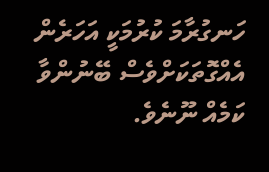ހަނގުރާމަ ކުރުމަކީ އަހަރެން އެއްގޮތަކަށްވެސް ބޭނުންވާ ކަމެއް ނޫނެވެ.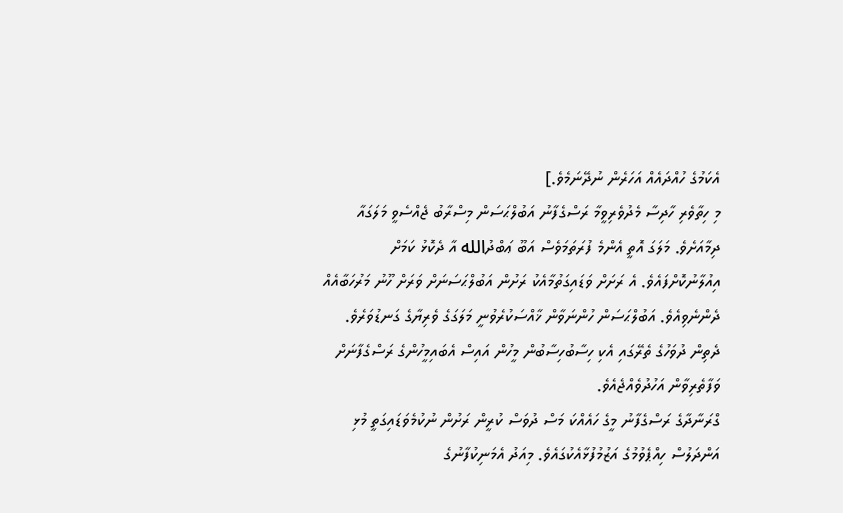އެކަމުގެ ހުއްދައެއް އަހަރެން ނުދޭނަމެވެ.]
މި ހިތާވެރި ހާދިސާ މެދުވެރިވީމާ ރަސްގެފާނު އަބުލްޙަސަން މިސްރާބު ޖެއްސެވީ މަލަގައާ ދިމާއަށެވެ. މަލަގަ އޮތީ އެންމެ ފުރަތަމަވެސް އަބޫ ޢަބްދުالله އާ ދެކޮޅު ކަމަށް އިއުލާނުކޮށްފައެވެ. އެ ރަށަށް ވަޑައިގަތުމާއެކު ރަށުން އަބުލްޙަސަނަށް ވަރަށް ހޫނު މަރުހަބާއެއް ދެންނެވިއެވެ. އަބުލްޙަސަން ހުންނަވާން ޚާއްސަކުރެވުނީ މަލަގަގެ ވެރިޔާގެ ގަނޑުވަރެވެ.
ދެތިން ދުވަހުގެ ތެރޭގައި އެކި ހިސާބުހިސާބުން މީހުން އައިސް އެބައިމީހުންގެ ރަސްގެފާނަށް ވަފާތެރިވާން އަހުދުވެއްޖެއެވެ.
ގްރަނާދާގެ ރަސްގެފާނު މީގެ ހައެއްކަ މަސް ދުވަސް ކުރީން ރަށުން ނުކުމެވަޑައިގަތީ މުޅި އަންދަލުސް ހިއްޕެވުމުގެ އަޒުމުފުޅާއެކުގައެވެ. މިއަދު އެމަނިކުފާނުގެ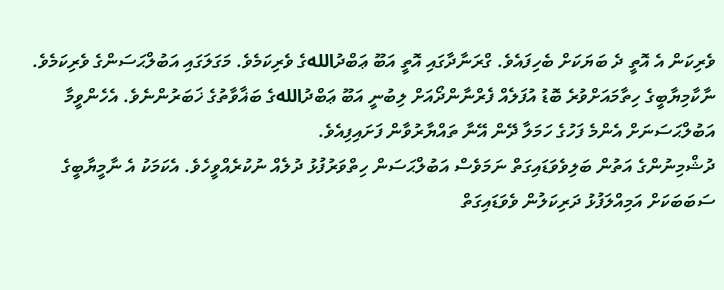ވެރިކަން އެ އޮތީ ދެ ބަޔަކަށް ބެހިފައެވެ. ގްރަނާދާގައި އޮތީ އަބޫ ޢަބްދުاللهގެ ވެރިކަމެވެ. މަގަލަގައި އަބުލްޙަސަންގެ ވެރިކަމެވެ.
ނާކާމިޔާބީގެ ހިތާމައަށްވުރެ ބޮޑު އުފަލެއް ފެރްނާންދޯއަށް ލިބުނީ އަބޫ ޢަބްދުاللهގެ ބަޣާވާތުގެ ޚަބަރުންނެވެ. އެހެންވީމާ އަބުލްޙަސަނަށް އެންމެ ފަހުގެ ހަމަލާ ދޭން އޭނާ ތައްޔާރުވާން ފަށައިފިއެވެ.
ދުޝްމިނުންގެ އަތުން ބަލިވެވަޑައިގަތް ނަމަވެސް އަބުލްޙަސަން ހިތްވަރުފުޅު ދުލެއް ނުކުރެއްވީހެވެ. އެކަމަކު އެ ނާމީޔާބީގެ ސަބަބަކަށް އަމިއްލަފުޅު ދަރިކަލުން ވެވަޑައިގަތް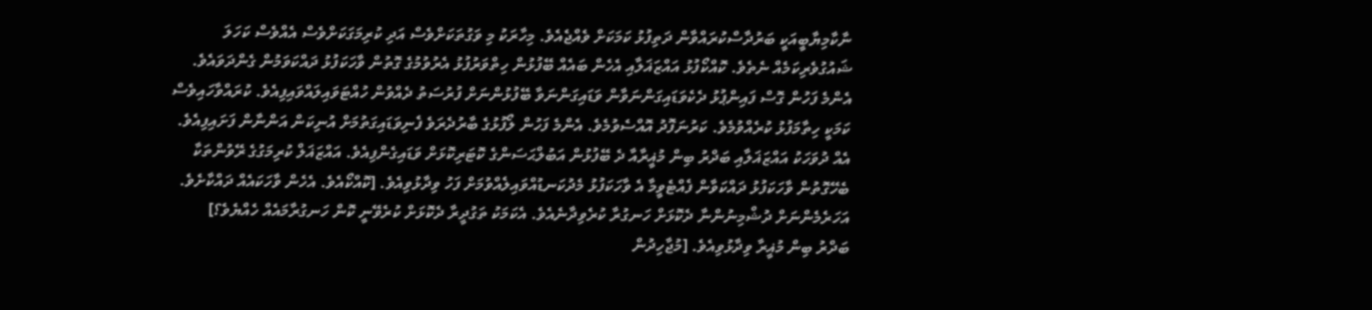ނާކާމިޔާބީއަކީ ބަރުދާސްކުރައްވާން ދަތިފުޅު ކަމަކަށް ވެއްޖެއެވެ. މިހާރަކު މި ވަގުތަކަށްވެސް އަދި ކުރިމަގަކަށްވެސް އެއްވެސް ކަހަލަ ޝައުގުވެރިކަމެއް ނެތެވެ. ކޮއްކޯފުޅު އައްޒަޣަލާއި އެހެން ބައެއް ބޭފުޅުން ހިތްވަރުފުޅު އެރުވުމުގެ ގޮތުން ވާހަކަފުޅު ދައްކަވަމުން ގެންދަވައެވެ. އެންމެ ފަހުން ގޮސް ފައިންޕުޅު ދެކެވަޑައިގަންނަވާން ވަޑައިގަންނަވާ ބޭފުޅުންނަށް ފުރުސަތު ދެއްވުން ހުއްޓަވައިލައްވައިފިއެވެ. ކުރައްވާހައިވެސް ކަމަކީ ހިތާމަފުޅު ކުރެއްވުމެވެ. ކަރުނަފޮދު އޮއްސެވުމެވެ. އެންމެ ފަހުން ލޯފުޅުގެ ބާރުދެރަވެ ފެނިވަޑައިގަތުމަށް އުނިކަން އަންނާން ފަށައިފިއެވެ.
އެއް ދުވަހަކު އައްޒަޣަލާއި ބަދްރު ބިން މުޣީރާއާ ދެ ބޭފުޅުން އަބުލްޙަސަންގެ ކޮޓަރިކޮޅަށް ވަޑައިގެންފިއެވެ. އައްޒަޣަލް ކުރިމަގުގެ ރޭވުންތަކާ ބެހޭގޮތުން ވާހަކަފުޅު ދައްކަވާން ފެއްޓެވީމާ އެ ވާހަކަފުޅު މެދުކަނޑުއްވައިލެއްވުމަށް ފަހު ވިދާޅުވިއެވެ. [ކޮއްކޯއެވެ. އެހެން ވާހަކައެއް ދައްކާށެވެ. އަހަރެމެންނަށް ދުޝްމިނުންނާ ދެކޮޅަށް ހަނގުރާ ކުރެވިދާނެއެވެ. އެކަމަކު ތަގުދީރާ ދެކޮޅަށް ކުރެވޭނީ ކޮން ހަނގުރާމައެއް ހެއްޔެވެ؟]
ބަދްރު ބިން މުޣީރާ ވިދާޅުވިއެވެ. [މުޖާހިދުން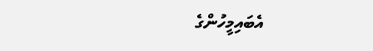އެބައިމީހުންގެ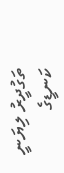ތަގުދީރު ލިޔަނީ ކަނޑީގެ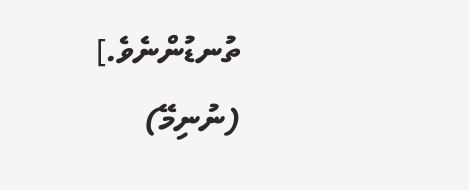ތުނޑުންނެވެ.]
(ނުނިމޭ)